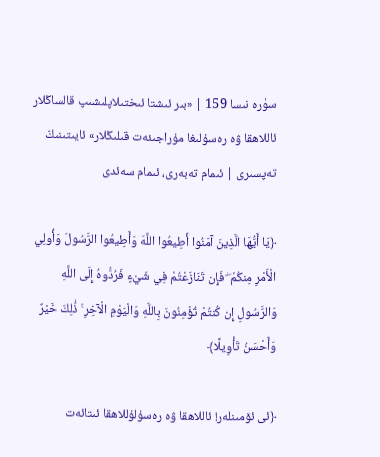سۈرە نىسا 159 | «بىر ئىشتا ئىختىلاپلىشىپ قالساڭلار ئاللاھقا ۋە رەسۇلىغا مۇراجىئەت قىلىڭلار» ئايىتىنىڭ تەپسىرى | ئىمام تەبەرى، ئىمام سەئدى

﴿يَا أَيُّهَا الَّذِينَ آمَنُوا أَطِيعُوا اللَّهَ وَأَطِيعُوا الرَّسُولَ وَأُولِي الْأَمْرِ مِنكُمْ ۖ فَإِن تَنَازَعْتُمْ فِي شَيْءٍ فَرُدُّوهُ إِلَى اللَّهِ وَالرَّسُولِ إِن كُنتُمْ تُؤْمِنُونَ بِاللَّهِ وَالْيَوْمِ الْآخِرِ ۚ ذَٰلِكَ خَيْرٌ وَأَحْسَنُ تَأْوِيلًا﴾

﴿ئى ئۆمىنلەر! ئاللاھقا ۋە رەسۇلۇللاھقا ئىتائەت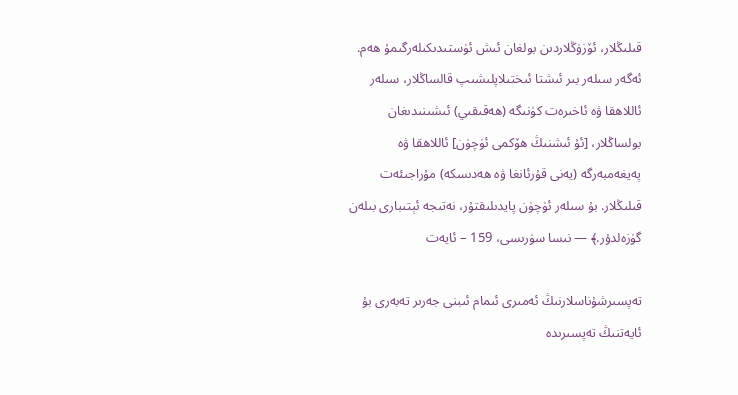قىلىڭلار، ئۆزۈڭلاردىن بولغان ئىش ئۈستىدىكىلەرگىمۇ ھەم. ئەگەر سىلەر بىر ئىشتا ئىختىلاپلىشىپ قالساڭلار، سىلەر ئاللاھقا ۋە ئاخىرەت كۈنىگە (ھەقىقىي) ئىشىنىدىغان بولساڭلار، [ئۇ ئىشنىڭ ھۆكمى ئۈچۈن] ئاللاھقا ۋە پەيغەمبەرگە (يەنى قۇرئانغا ۋە ھەدىسكە) مۇراجىئەت قىلىڭلار. بۇ سىلەر ئۈچۈن پايدىلىقتۇر، نەتىجە ئېتىبارى بىلەن گۈزەلدۇر.﴾ — نىسا سۈرىسى، 159 – ئايەت

تەپسىرشۇناسلارنىڭ ئەمىرى ئىمام ئىبنى جەرىر تەبەرى بۇ ئايەتنىڭ تەپسىرىدە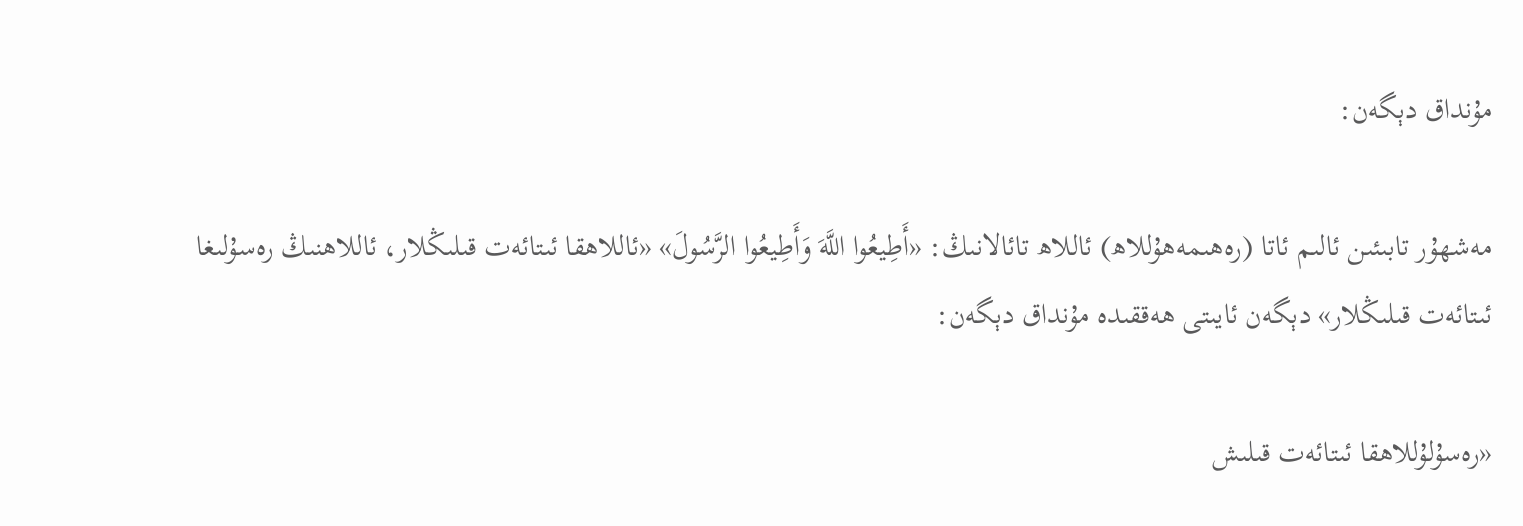مۇنداق دېگەن:

مەشھۇر تابىئىن ئالىم ئاتا (رەھىمەھۇللاھ) ئاللاھ تائالانىڭ: «أَطِيعُوا اللَّهَ وَأَطِيعُوا الرَّسُولَ» «ئاللاھقا ئىتائەت قىلىڭلار، ئاللاھنىڭ رەسۇلىغا ئىتائەت قىلىڭلار» دېگەن ئايىتى ھەققىدە مۇنداق دېگەن:

«رەسۇلۇللاھقا ئىتائەت قىلىش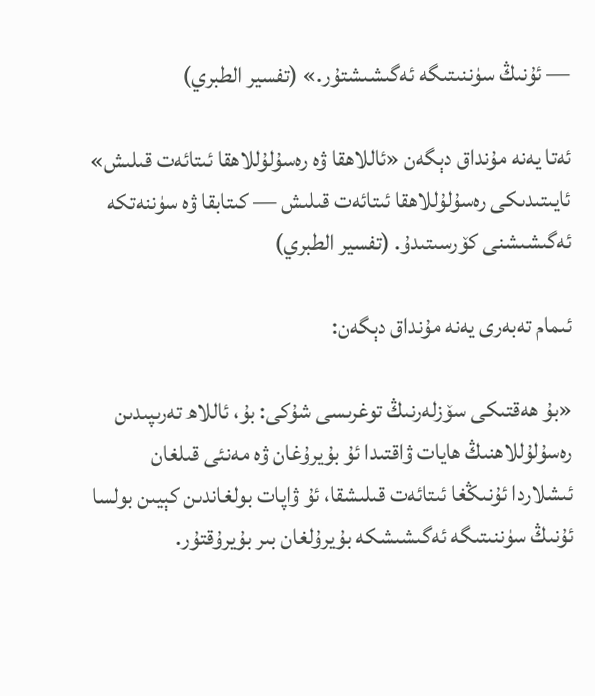— ئۇنىڭ سۈننىتىگە ئەگىشىشتۇر.» (تفسير الطبري)

ئەتا يەنە مۇنداق دېگەن «ئاللاھقا ۋە رەسۇلۇللاھقا ئىتائەت قىلىش» ئايىتىدىكى رەسۇلۇللاھقا ئىتائەت قىلىش — كىتابقا ۋە سۈننەتكە ئەگىشىشنى كۆرسىتىدۇ. (تفسير الطبري)

ئىمام تەبەرى يەنە مۇنداق دېگەن:

«بۇ ھەقتىكى سۆزلەرنىڭ توغرىسى شۇكى: بۇ، ئاللاھ تەرىپىدىن رەسۇلۇللاھنىڭ ھايات ۋاقتىدا ئۇ بۇيرۇغان ۋە مەنئى قىلغان ئىشلاردا ئۇنىڭغا ئىتائەت قىلىشقا، ئۇ ۋاپات بولغاندىن كېيىن بولسا ئۇنىڭ سۈننىتىگە ئەگىشىشكە بۇيرۇلغان بىر بۇيرۇقتۇر.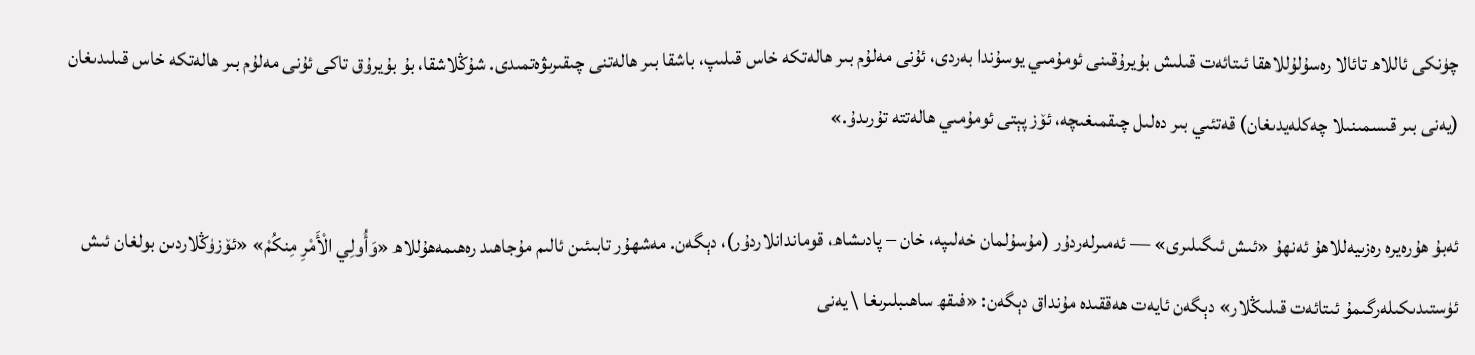چۈنكى ئاللاھ تائالا رەسۇلۇللاھقا ئىتائەت قىلىش بۇيرۇقىنى ئومۇمىي يوسۇندا بەردى، ئۇنى مەلۇم بىر ھالەتكە خاس قىلىپ، باشقا بىر ھالەتنى چىقىرىۋەتمىدى. شۇڭلاشقا، بۇ بۇيرۇق تاكى ئۇنى مەلۇم بىر ھالەتكە خاس قىلىدىغان (يەنى بىر قىسمىنىلا چەكلەيدىغان) قەتئىي بىر دەلىل چىقمىغىچە، ئۆز پېتى ئومۇمىي ھالەتتە تۇرىدۇ.»

ئەبۇ ھۇرەيرە رەزىيەللاھۇ ئەنھۇ «ئىش ئىگىلىرى» — ئەمىرلەردۇر (مۇسۇلمان خەلىپە، خان – پادىشاھ، قوماندانلاردۇر)، دېگەن. مەشھۇر تابىئىن ئالىم مۇجاھىد رەھىمەھۇللاھ «وَأُولِي الْأَمْرِ مِنكُمْ» «ئۆزۈڭلاردىن بولغان ئىش ئۈستىدىكىلەرگىمۇ ئىتائەت قىلىڭلار» دېگەن ئايەت ھەققىدە مۇنداق دېگەن: «فىقھ ساھىبلىرىغا \ يەنى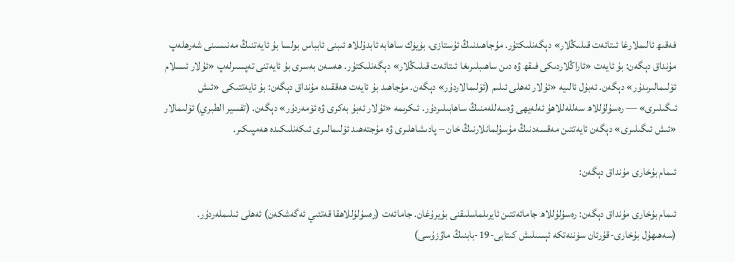فەقىھ ئالىملارغا ئىتائەت قىلىڭلار» دېگەنلىكتۇر. مۇجاھىدنىڭ ئۇستازى، بۈيۈك ساھابە ئابدۇللاھ ئىبنى ئابباس بولسا بۇ ئايەتنىڭ مەنىسىنى شەرھلەپ مۇنداق دېگەن: بۇ ئايەت «ئاراڭلاردىكى فىقھ ۋە دىن ساھىبلىرىغا ئىتائەت قىلىڭلار» دېگەنلىكتۇر. ھەسەن بەسرى بۇ ئايەتنى تەپسىرلەپ «ئۇلار ئىسلام ئۆلىمالىرىدۇر» دېگەن. ئەبۇل ئالىيە «ئۇلار ئەھلى ئىلىم (ئۆلىمالاردۇر» دېگەن. مۇجاھىد بۇ ئايەت ھەققىدە مۇنداق دېگەن: بۇ ئايەتتىكى «ئىش ئىگىلىرى» — رەسۇلۇللاھ سەللەللاھۇ ئەلەيھى ۋەسەللەمنىڭ ساھابىلىردۇر. ئىكرىمە «ئۇلار ئەبۇ بەكرى ۋە ئۆمەردۇر» دېگەن. (تفسير الطبري) ئۆلىمالار «ئىش ئىگىلىرى» دېگەن ئايەتتىن مەقسەدنىڭ مۇسۇلمانلارنىڭ خان – پادىشاھلىرى ۋە مۇجتەھىد ئۆلىمالىرى ئىكەنلىكىدە ھەمپىكىر.

ئىمام بۇخارى مۇنداق دېگەن:

ئىمام بۇخارى مۇنداق دېگەن: رەسۇلۇللاھ جامائەتتىن ئايرىلماسلىقنى بۇيرۇغان. جامائەت (رەسۇلۇللاھقا قەتئىي ئەگەشكەن) ئەھلى ئىلىملەردۇر. (سەھىھۇل بۇخارى-قۇرئان سۈننەتكە ئېسىلىش كىتابى-19-بابنىڭ ماۋزۇسى)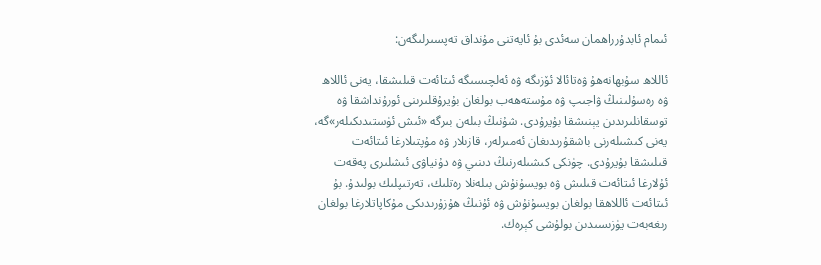ئىمام ئابدۇرراھمان سەئدى بۇ ئايەتنى مۇنداق تەپسىرلىگەن:

ئاللاھ سۇبھانەھۇ ۋەتائالا ئۆزىگە ۋە ئەلچىسىگە ئىتائەت قىلىشقا، يەنى ئاللاھ ۋە رەسۇلىنىڭ ۋاجىپ ۋە مۇستەھەب بولغان بۇيرۇقلىرىنى ئورۇنداشقا ۋە توسقانلىرىدىن يېنىشقا بۇيرۇدى. شۇنىڭ بىلەن بىرگە «ئىش ئۈستىدىكىلەر»گە، يەنى كىشىلەرنى باشقۇرىدىغان ئەمىرلەر، قازىلار ۋە مۇپتىلارغا ئىتائەت قىلىشقا بۇيرۇدى. چۈنكى كىشىلەرنىڭ دىنىي ۋە دۇنياۋى ئىشلىرى پەقەت ئۇلارغا ئىتائەت قىلىش ۋە بويسۇنۇش بىلەنلا رەتلىك، تەرتىپلىك بولىدۇ. بۇ ئىتائەت ئاللاھقا بولغان بويسۇنۇش ۋە ئۇنىڭ ھۇزۇرىدىكى مۇكاپاتلارغا بولغان رىغەبەت يۈزىسىدىن بولۇشى كېرەك.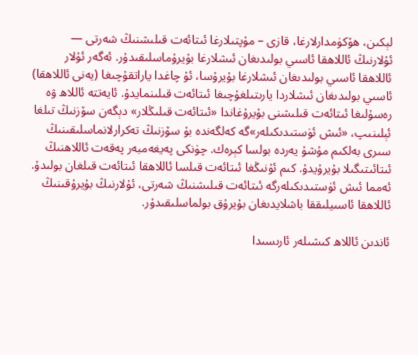لېكىن، ھۆكۈمدارلارغا، قازى – مۇپتىلارغا ئىتائەت قىلىشنىڭ شەرتى — ئۇلارنىڭ ئاللاھقا ئاسىي بولىدىغان ئىشلارغا بۇيرۇماسلىقىدۇر. ئەگەر ئۇلار ئاللاھقا ئاسىي بولىدىغان ئىشلارغا بۇيرۇسا، ئۇ چاغدا ياراتقۇچىغا (يەنى ئاللاھقا) ئاسىي بولىدىغان ئىشلاردا يارىتىلغۇچىغا ئىتائەت قىلىنمايدۇ. ئايەتتە ئاللاھ ۋە رەسۇلىغا ئىتائەت قىلىشنى بۇيرۇغاندا «ئىتائەت قىلىڭلار» دېگەن سۆزنىڭ تىلغا ئېلىنىپ، «ئىش ئۈستىدىكىلەر»گە كەلگەندە بۇ سۆزنىڭ تەكرارلانماسلىقىنىڭ سىرى بەلكىم مۇشۇ يەردە بولسا كېرەك. چۈنكى پەيغەمبەر پەقەت ئاللاھنىڭ ئىتائىتىگىلا بۇيرۇيدۇ. كىم ئۇنىڭغا ئىتائەت قىلسا ئاللاھقا ئىتائەت قىلغان بولىدۇ. ئەمما ئىش ئۈستىدىكىلەرگە ئىتائەت قىلىشنىڭ شەرتى، ئۇلارنىڭ بۇيرۇقىنىڭ ئاللاھقا ئاسىيلىققا باشلايدىغان بۇيرۇق بولماسلىقىدۇر.

ئاندىن ئاللاھ كىشىلەر ئارىسىدا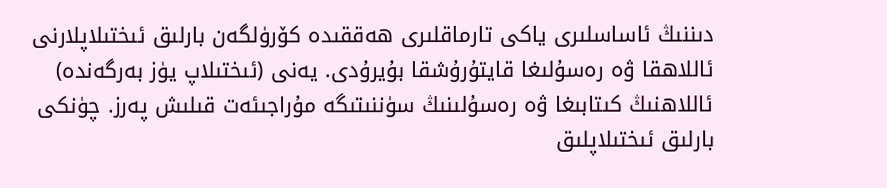دىننىڭ ئاساسلىرى ياكى تارماقلىرى ھەققىدە كۆرۈلگەن بارلىق ئىختىلاپلارنى ئاللاھقا ۋە رەسۇلىغا قايتۇرۇشقا بۇيرۇدى. يەنى (ئىختىلاپ يۈز بەرگەندە) ئاللاھنىڭ كىتابىغا ۋە رەسۇلىنىڭ سۈننىتىگە مۇراجىئەت قىلىش پەرز. چۈنكى بارلىق ئىختىلاپلىق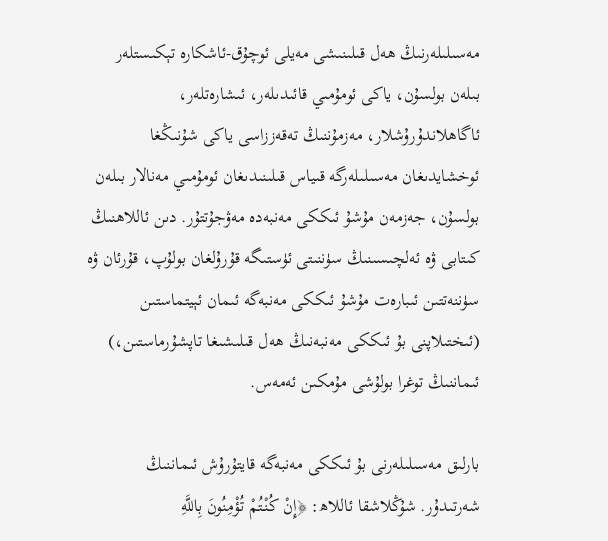مەسىلىلەرنىڭ ھەل قىلىنىشى مەيلى ئوچۇق-ئاشكارە تېكىستلەر بىلەن بولسۇن، ياكى ئومۇمىي قائىدىلەر، ئىشارەتلەر، ئاگاھلاندۇرۇشلار، مەزمۇننىڭ تەقەززاسى ياكى شۇنىڭغا ئوخشايدىغان مەسىلىلەرگە قىياس قىلىنىدىغان ئومۇمىي مەنالار بىلەن بولسۇن، جەزمەن مۇشۇ ئىككى مەنبەدە مەۋجۇتتۇر. دىن ئاللاھنىڭ كىتابى ۋە ئەلچىسىنىڭ سۈننىتى ئۈستىگە قۇرۇلغان بولۇپ، قۇرئان ۋە سۈننەتتىن ئىبارەت مۇشۇ ئىككى مەنبەگە ئىمان ئېيتماستىن (ئىختىلاپنى بۇ ئىككى مەنبەنىڭ ھەل قىلىشىغا تاپشۇرماستىن،) ئىماننىڭ توغرا بولۇشى مۇمكىن ئەمەس.

بارلىق مەسىلىلەرنى بۇ ئىككى مەنبەگە قايتۇرۇش ئىماننىڭ شەرتىدۇر. شۇڭلاشقا ئاللاھ: ﴿إِنْ كُنْتُمْ تُؤْمِنُونَ بِاللَّهِ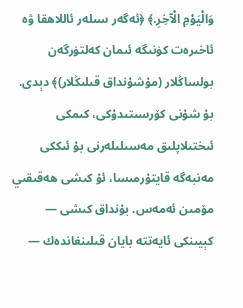وَالْيَوْمِ الْآخِرِ.﴾ ﴿ئەگەر سىلەر ئاللاھقا ۋە ئاخىرەت كۈنىگە ئىمان كەلتۈرگەن بولساڭلار (مۇشۇنداق قىلىڭلار)﴾ دېدى. بۇ شۇنى كۆرسىتىدۇكى، كىمكى ئىختىلاپلىق مەسىلىلەرنى بۇ ئىككى مەنبەگە قايتۇرمىسا، ئۇ كىشى ھەقىقىي مۆمىن ئەمەس. بۇنداق كىشى — كېيىنكى ئايەتتە بايان قىلىنغاندەك —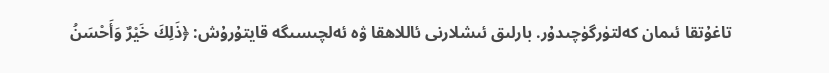تاغۇتقا ئىمان كەلتۈرگۈچىدۇر. بارلىق ئىشلارنى ئاللاھقا ۋە ئەلچىسىگە قايتۇرۇش: ﴿ذَلِكَ خَيْرٌ وَأَحْسَنُ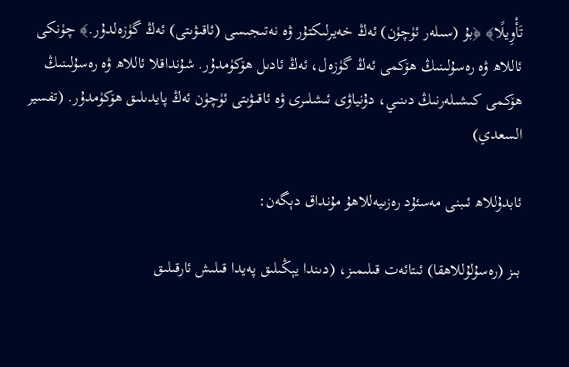تَأْوِيلًا﴾ ﴿بۇ (سىلەر ئۈچۈن) ئەڭ خەيرلىكتۇر ۋە نەتىجىسى (ئاقىۋىتى) ئەڭ گۈزەلدۇر.﴾ چۈنكى ئاللاھ ۋە رەسۇلىنىڭ ھۆكمى ئەڭ گۈزەل، ئەڭ ئادىل ھۆكۈمدۇر. شۇنداقلا ئاللاھ ۋە رەسۇلىنىڭ ھۆكمى كىشىلەرنىڭ دىنىي، دۇنياۋى ئىشلىرى ۋە ئاقىۋىتى ئۈچۈن ئەڭ پايدىلىق ھۆكۈمدۇر. (تفسير السعدي)

ئابدۇللاھ ئىبنى مەسئۇد رەزىيەللاھۇ مۇنداق دېگەن:

بىز (رەسۇلۇللاھقا) ئىتائەت قىلىمىز، (دىندا يېڭىلىق پەيدا قىلىش ئارقىلىق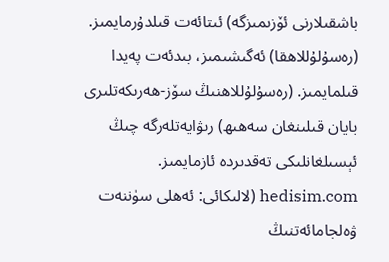باشقىلارنى ئۆزىمىزگە) ئىتائەت قىلدۇرمايمىز. (رەسۇلۇللاھقا) ئەگىشىمىز، بىدئەت پەيدا قىلمايمىز. (رەسۇلۇللاھنىڭ سۆز-ھەرىكەتلىرى بايان قىلىنغان سەھىھ) رىۋايەتلەرگە چىڭ ئېسىلغانلىكى تەقدىردە ئازمايمىز.  hedisim.com (لالىكائى: ئەھلى سۈننەت ۋەلجامائەتنىڭ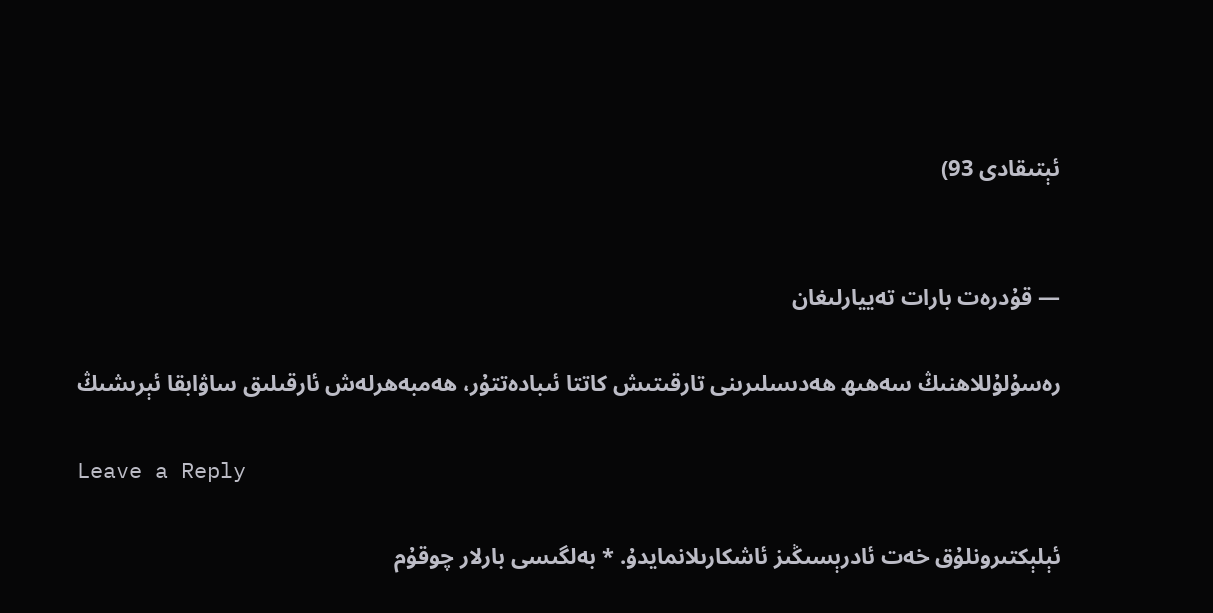ئېتىقادى 93)


— قۇدرەت بارات تەييارلىغان

رەسۇلۇللاھنىڭ سەھىھ ھەدىسلىرىنى تارقىتىش كاتتا ئىبادەتتۇر، ھەمبەھرلەش ئارقىلىق ساۋابقا ئېرىشىڭ

Leave a Reply

ئېلېكتىرونلۇق خەت ئادرېسىڭىز ئاشكارىلانمايدۇ. * بەلگىسى بارلار چوقۇم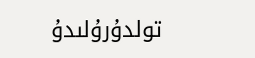تولدۇرۇلىدۇ